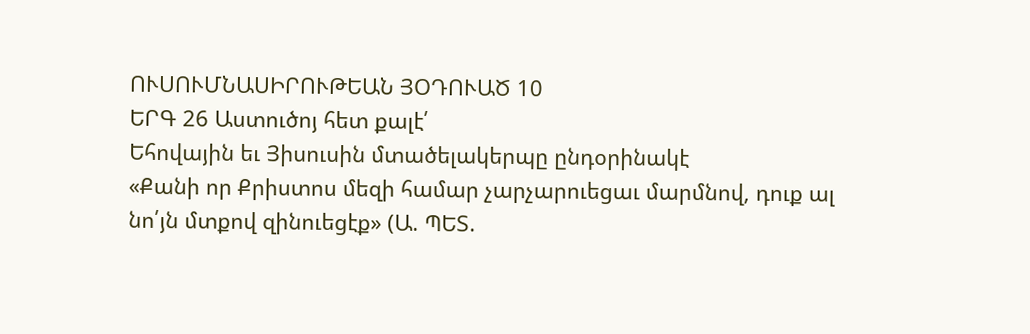ՈՒՍՈՒՄՆԱՍԻՐՈՒԹԵԱՆ ՅՕԴՈՒԱԾ 10
ԵՐԳ 26 Աստուծոյ հետ քալէ՛
Եհովային եւ Յիսուսին մտածելակերպը ընդօրինակէ
«Քանի որ Քրիստոս մեզի համար չարչարուեցաւ մարմնով, դուք ալ նո՛յն մտքով զինուեցէք» (Ա. ՊԵՏ.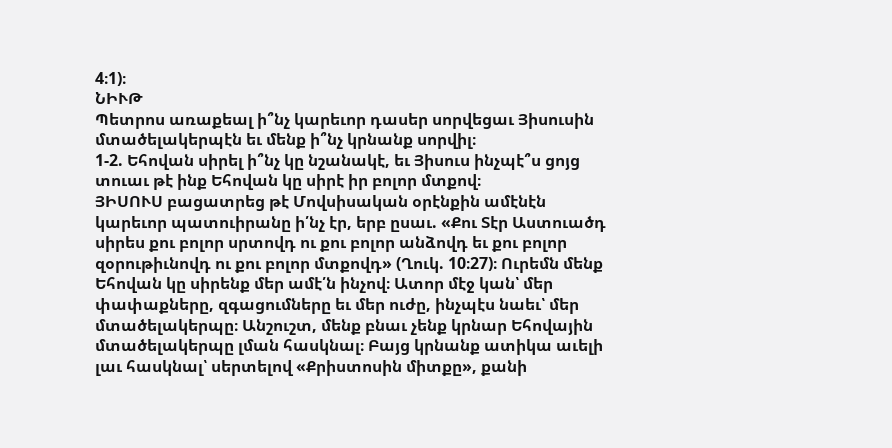4։1)։
ՆԻՒԹ
Պետրոս առաքեալ ի՞նչ կարեւոր դասեր սորվեցաւ Յիսուսին մտածելակերպէն եւ մենք ի՞նչ կրնանք սորվիլ։
1-2. Եհովան սիրել ի՞նչ կը նշանակէ, եւ Յիսուս ինչպէ՞ս ցոյց տուաւ թէ ինք Եհովան կը սիրէ իր բոլոր մտքով։
ՅԻՍՈՒՍ բացատրեց թէ Մովսիսական օրէնքին ամէնէն կարեւոր պատուիրանը ի՛նչ էր, երբ ըսաւ. «Քու Տէր Աստուածդ սիրես քու բոլոր սրտովդ ու քու բոլոր անձովդ եւ քու բոլոր զօրութիւնովդ ու քու բոլոր մտքովդ» (Ղուկ. 10։27)։ Ուրեմն մենք Եհովան կը սիրենք մեր ամէ՛ն ինչով։ Ատոր մէջ կան՝ մեր փափաքները, զգացումները եւ մեր ուժը, ինչպէս նաեւ՝ մեր մտածելակերպը։ Անշուշտ, մենք բնաւ չենք կրնար Եհովային մտածելակերպը լման հասկնալ։ Բայց կրնանք ատիկա աւելի լաւ հասկնալ՝ սերտելով «Քրիստոսին միտքը», քանի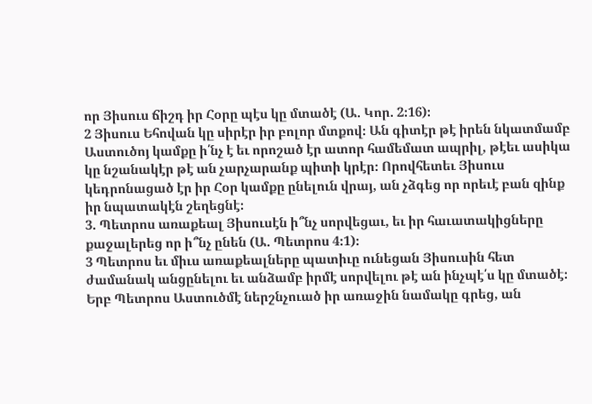որ Յիսուս ճիշդ իր Հօրը պէս կը մտածէ (Ա. Կոր. 2։16)։
2 Յիսուս Եհովան կը սիրէր իր բոլոր մտքով։ Ան գիտէր թէ իրեն նկատմամբ Աստուծոյ կամքը ի՛նչ է եւ որոշած էր ատոր համեմատ ապրիլ, թէեւ ասիկա կը նշանակէր թէ ան չարչարանք պիտի կրէր։ Որովհետեւ Յիսուս կեդրոնացած էր իր Հօր կամքը ընելուն վրայ, ան չձգեց որ որեւէ բան զինք իր նպատակէն շեղեցնէ։
3. Պետրոս առաքեալ Յիսուսէն ի՞նչ սորվեցաւ, եւ իր հաւատակիցները քաջալերեց որ ի՞նչ ընեն (Ա. Պետրոս 4։1)։
3 Պետրոս եւ միւս առաքեալները պատիւը ունեցան Յիսուսին հետ ժամանակ անցընելու եւ անձամբ իրմէ սորվելու թէ ան ինչպէ՛ս կը մտածէ։ Երբ Պետրոս Աստուծմէ ներշնչուած իր առաջին նամակը գրեց, ան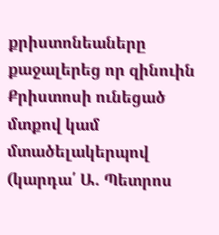քրիստոնեաները քաջալերեց որ զինուին Քրիստոսի ունեցած մտքով կամ մտածելակերպով (կարդա՛ Ա. Պետրոս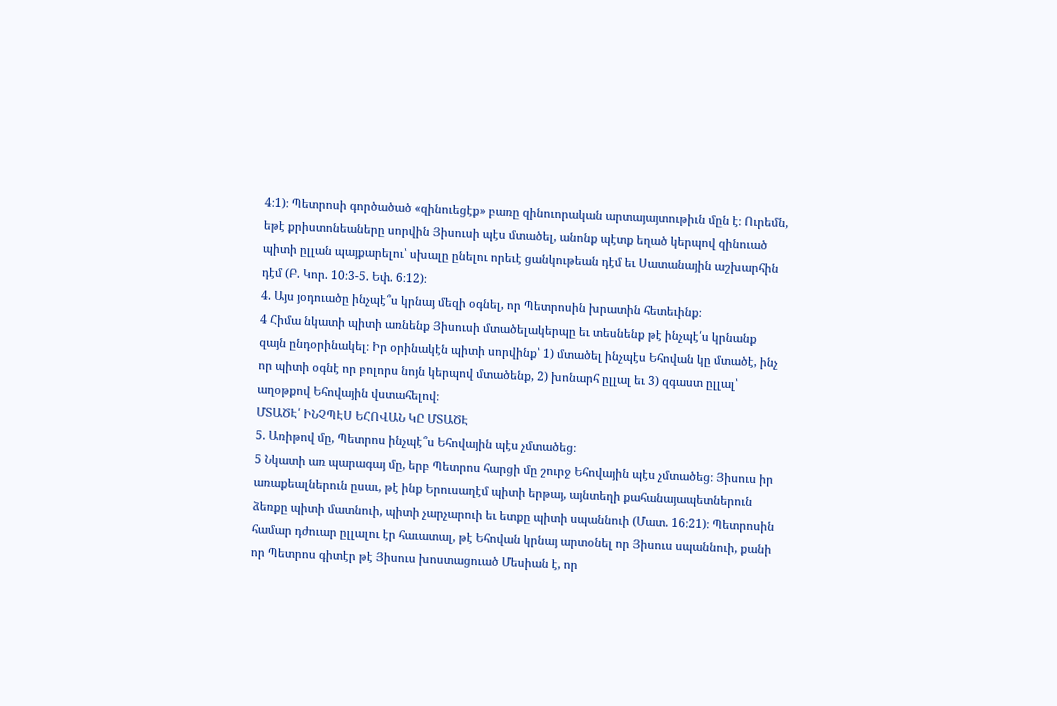4։1)։ Պետրոսի գործածած «զինուեցէք» բառը զինուորական արտայայտութիւն մըն է։ Ուրեմն, եթէ քրիստոնեաները սորվին Յիսուսի պէս մտածել, անոնք պէտք եղած կերպով զինուած պիտի ըլլան պայքարելու՝ սխալը ընելու որեւէ ցանկութեան դէմ եւ Սատանային աշխարհին դէմ (Բ. Կոր. 10։3-5. Եփ. 6։12)։
4. Այս յօդուածը ինչպէ՞ս կրնայ մեզի օգնել, որ Պետրոսին խրատին հետեւինք։
4 Հիմա նկատի պիտի առնենք Յիսուսի մտածելակերպը եւ տեսնենք թէ ինչպէ՛ս կրնանք զայն ընդօրինակել։ Իր օրինակէն պիտի սորվինք՝ 1) մտածել ինչպէս Եհովան կը մտածէ, ինչ որ պիտի օգնէ որ բոլորս նոյն կերպով մտածենք, 2) խոնարհ ըլլալ եւ 3) զգաստ ըլլալ՝ աղօթքով Եհովային վստահելով։
ՄՏԱԾԷ՛ ԻՆՉՊԷՍ ԵՀՈՎԱՆ ԿԸ ՄՏԱԾԷ
5. Առիթով մը, Պետրոս ինչպէ՞ս Եհովային պէս չմտածեց։
5 Նկատի առ պարագայ մը, երբ Պետրոս հարցի մը շուրջ Եհովային պէս չմտածեց։ Յիսուս իր առաքեալներուն ըսաւ, թէ ինք Երուսաղէմ պիտի երթայ, այնտեղի քահանայապետներուն ձեռքը պիտի մատնուի, պիտի չարչարուի եւ ետքը պիտի սպաննուի (Մատ. 16։21)։ Պետրոսին համար դժուար ըլլալու էր հաւատալ, թէ Եհովան կրնայ արտօնել որ Յիսուս սպաննուի, քանի որ Պետրոս գիտէր թէ Յիսուս խոստացուած Մեսիան է, որ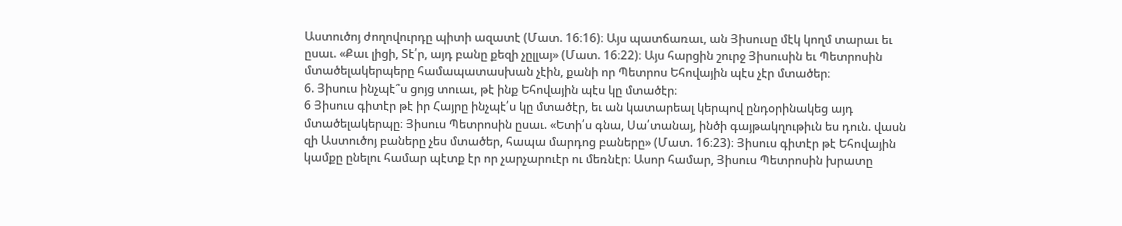Աստուծոյ ժողովուրդը պիտի ազատէ (Մատ. 16։16)։ Այս պատճառաւ, ան Յիսուսը մէկ կողմ տարաւ եւ ըսաւ. «Քաւ լիցի, Տէ՛ր, այդ բանը քեզի չըլլայ» (Մատ. 16։22)։ Այս հարցին շուրջ Յիսուսին եւ Պետրոսին մտածելակերպերը համապատասխան չէին, քանի որ Պետրոս Եհովային պէս չէր մտածեր։
6. Յիսուս ինչպէ՞ս ցոյց տուաւ, թէ ինք Եհովային պէս կը մտածէր։
6 Յիսուս գիտէր թէ իր Հայրը ինչպէ՛ս կը մտածէր, եւ ան կատարեալ կերպով ընդօրինակեց այդ մտածելակերպը։ Յիսուս Պետրոսին ըսաւ. «Ետի՛ս գնա, Սա՛տանայ, ինծի գայթակղութիւն ես դուն. վասն զի Աստուծոյ բաները չես մտածեր, հապա մարդոց բաները» (Մատ. 16։23)։ Յիսուս գիտէր թէ Եհովային կամքը ընելու համար պէտք էր որ չարչարուէր ու մեռնէր։ Ասոր համար, Յիսուս Պետրոսին խրատը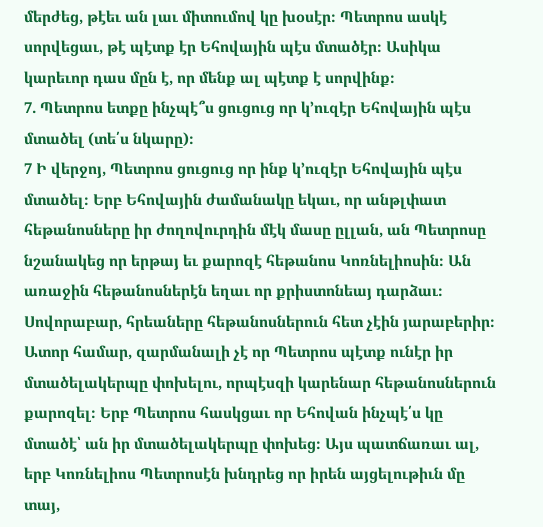մերժեց, թէեւ ան լաւ միտումով կը խօսէր։ Պետրոս ասկէ սորվեցաւ, թէ պէտք էր Եհովային պէս մտածէր։ Ասիկա կարեւոր դաս մըն է, որ մենք ալ պէտք է սորվինք։
7. Պետրոս ետքը ինչպէ՞ս ցուցուց որ կ’ուզէր Եհովային պէս մտածել (տե՛ս նկարը)։
7 Ի վերջոյ, Պետրոս ցուցուց որ ինք կ’ուզէր Եհովային պէս մտածել։ Երբ Եհովային ժամանակը եկաւ, որ անթլփատ հեթանոսները իր ժողովուրդին մէկ մասը ըլլան, ան Պետրոսը նշանակեց որ երթայ եւ քարոզէ հեթանոս Կոռնելիոսին։ Ան առաջին հեթանոսներէն եղաւ որ քրիստոնեայ դարձաւ։ Սովորաբար, հրեաները հեթանոսներուն հետ չէին յարաբերիր։ Ատոր համար, զարմանալի չէ որ Պետրոս պէտք ունէր իր մտածելակերպը փոխելու, որպէսզի կարենար հեթանոսներուն քարոզել։ Երբ Պետրոս հասկցաւ որ Եհովան ինչպէ՛ս կը մտածէ՝ ան իր մտածելակերպը փոխեց։ Այս պատճառաւ ալ, երբ Կոռնելիոս Պետրոսէն խնդրեց որ իրեն այցելութիւն մը տայ,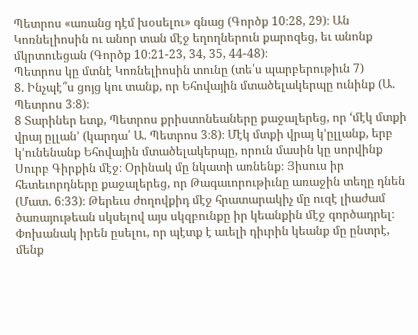Պետրոս «առանց դէմ խօսելու» գնաց (Գործք 10։28, 29)։ Ան Կոռնելիոսին ու անոր տան մէջ եղողներուն քարոզեց, եւ անոնք մկրտուեցան (Գործք 10։21-23, 34, 35, 44-48)։
Պետրոս կը մտնէ Կոռնելիոսին տունը (տե՛ս պարբերութիւն 7)
8. Ինչպէ՞ս ցոյց կու տանք, որ Եհովային մտածելակերպը ունինք (Ա. Պետրոս 3։8)։
8 Տարիներ ետք, Պետրոս քրիստոնեաները քաջալերեց, որ ‘մէկ մտքի վրայ ըլլան’ (կարդա՛ Ա. Պետրոս 3։8)։ Մէկ մտքի վրայ կ’ըլլանք, երբ կ’ունենանք Եհովային մտածելակերպը, որուն մասին կը սորվինք Սուրբ Գիրքին մէջ։ Օրինակ մը նկատի առնենք։ Յիսուս իր հետեւորդները քաջալերեց, որ Թագաւորութիւնը առաջին տեղը դնեն (Մատ. 6։33)։ Թերեւս ժողովքիդ մէջ հրատարակիչ մը ուզէ լիաժամ ծառայութեան սկսելով այս սկզբունքը իր կեանքին մէջ գործադրել։ Փոխանակ իրեն ըսելու, որ պէտք է աւելի դիւրին կեանք մը ընտրէ, մենք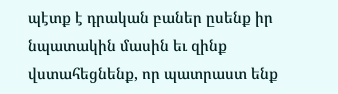պէտք է դրական բաներ ըսենք իր նպատակին մասին եւ զինք վստահեցնենք, որ պատրաստ ենք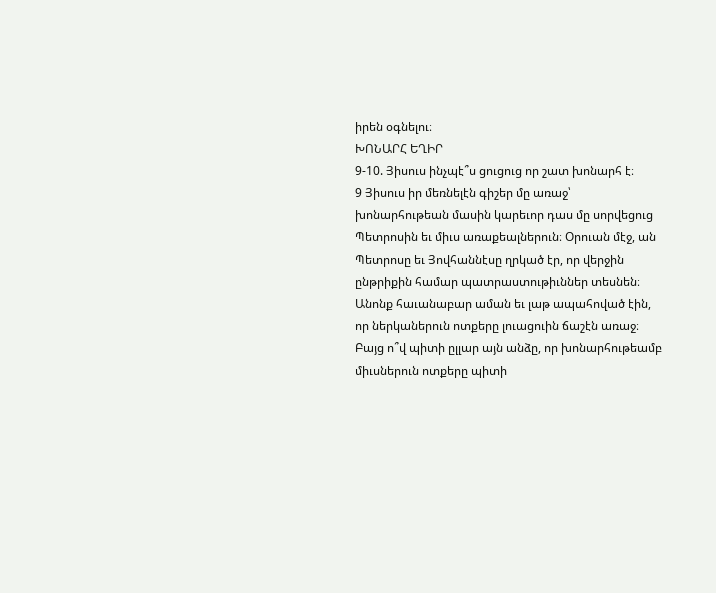իրեն օգնելու։
ԽՈՆԱՐՀ ԵՂԻՐ
9-10. Յիսուս ինչպէ՞ս ցուցուց որ շատ խոնարհ է։
9 Յիսուս իր մեռնելէն գիշեր մը առաջ՝ խոնարհութեան մասին կարեւոր դաս մը սորվեցուց Պետրոսին եւ միւս առաքեալներուն։ Օրուան մէջ, ան Պետրոսը եւ Յովհաննէսը ղրկած էր, որ վերջին ընթրիքին համար պատրաստութիւններ տեսնեն։ Անոնք հաւանաբար աման եւ լաթ ապահոված էին, որ ներկաներուն ոտքերը լուացուին ճաշէն առաջ։ Բայց ո՞վ պիտի ըլլար այն անձը, որ խոնարհութեամբ միւսներուն ոտքերը պիտի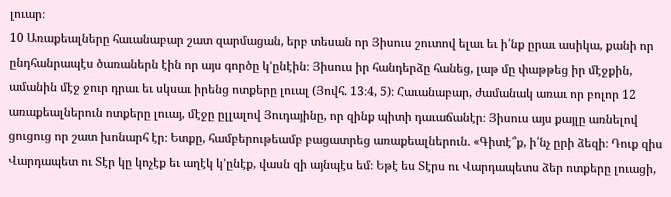լուար։
10 Առաքեալները հաւանաբար շատ զարմացան, երբ տեսան որ Յիսուս շուտով ելաւ եւ ի՛նք ըրաւ ասիկա, քանի որ ընդհանրապէս ծառաներն էին որ այս գործը կ’ընէին։ Յիսուս իր հանդերձը հանեց, լաթ մը փաթթեց իր մէջքին, ամանին մէջ ջուր դրաւ եւ սկսաւ իրենց ոտքերը լուալ (Յովհ. 13։4, 5)։ Հաւանաբար, ժամանակ առաւ որ բոլոր 12 առաքեալներուն ոտքերը լուայ, մէջը ըլլալով Յուդայինը, որ զինք պիտի դաւաճանէր։ Յիսուս այս քայլը առնելով ցուցուց որ շատ խոնարհ էր։ Ետքը, համբերութեամբ բացատրեց առաքեալներուն. «Գիտէ՞ք, ի՛նչ ըրի ձեզի։ Դուք զիս Վարդապետ ու Տէր կը կոչէք եւ աղէկ կ’ընէք, վասն զի այնպէս եմ։ Եթէ ես Տէրս ու Վարդապետս ձեր ոտքերը լուացի,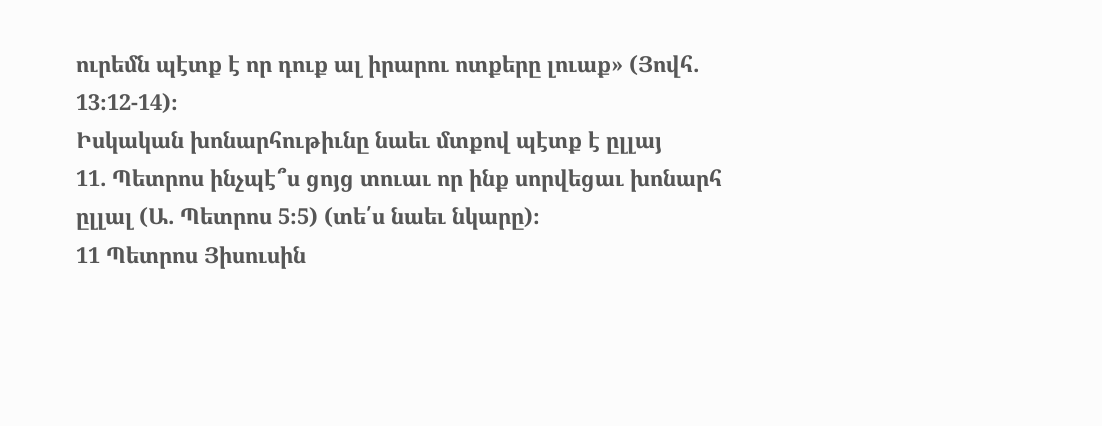ուրեմն պէտք է որ դուք ալ իրարու ոտքերը լուաք» (Յովհ. 13։12-14)։
Իսկական խոնարհութիւնը նաեւ մտքով պէտք է ըլլայ
11. Պետրոս ինչպէ՞ս ցոյց տուաւ որ ինք սորվեցաւ խոնարհ ըլլալ (Ա. Պետրոս 5։5) (տե՛ս նաեւ նկարը)։
11 Պետրոս Յիսուսին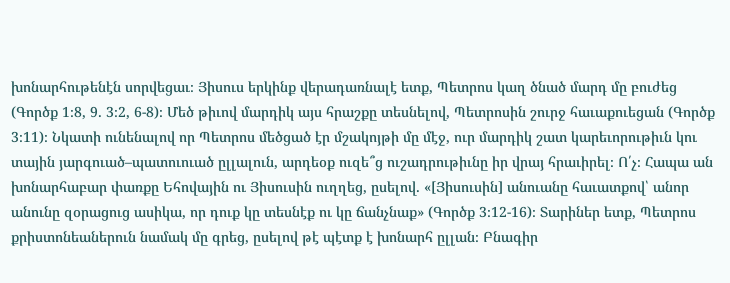խոնարհութենէն սորվեցաւ։ Յիսուս երկինք վերադառնալէ ետք, Պետրոս կաղ ծնած մարդ մը բուժեց (Գործք 1։8, 9. 3։2, 6-8)։ Մեծ թիւով մարդիկ այս հրաշքը տեսնելով, Պետրոսին շուրջ հաւաքուեցան (Գործք 3։11)։ Նկատի ունենալով որ Պետրոս մեծցած էր մշակոյթի մը մէջ, ուր մարդիկ շատ կարեւորութիւն կու տային յարգուած–պատուուած ըլլալուն, արդեօք ուզե՞ց ուշադրութիւնը իր վրայ հրաւիրել։ Ո՛չ։ Հապա ան խոնարհաբար փառքը Եհովային ու Յիսուսին ուղղեց, ըսելով. «[Յիսուսին] անուանը հաւատքով՝ անոր անունը զօրացուց ասիկա, որ դուք կը տեսնէք ու կը ճանչնաք» (Գործք 3։12-16)։ Տարիներ ետք, Պետրոս քրիստոնեաներուն նամակ մը գրեց, ըսելով թէ պէտք է խոնարհ ըլլան։ Բնագիր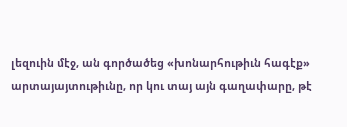լեզուին մէջ, ան գործածեց «խոնարհութիւն հագէք» արտայայտութիւնը, որ կու տայ այն գաղափարը, թէ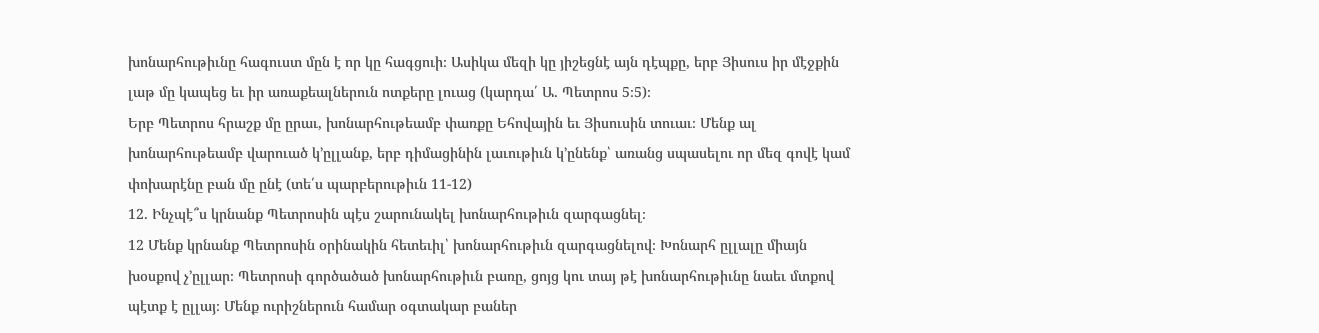խոնարհութիւնը հագուստ մըն է որ կը հագցուի։ Ասիկա մեզի կը յիշեցնէ այն դէպքը, երբ Յիսուս իր մէջքին լաթ մը կապեց եւ իր առաքեալներուն ոտքերը լուաց (կարդա՛ Ա. Պետրոս 5։5)։
Երբ Պետրոս հրաշք մը ըրաւ, խոնարհութեամբ փառքը Եհովային եւ Յիսուսին տուաւ։ Մենք ալ խոնարհութեամբ վարուած կ’ըլլանք, երբ դիմացինին լաւութիւն կ’ընենք՝ առանց սպասելու որ մեզ գովէ կամ փոխարէնը բան մը ընէ (տե՛ս պարբերութիւն 11-12)
12. Ինչպէ՞ս կրնանք Պետրոսին պէս շարունակել խոնարհութիւն զարգացնել։
12 Մենք կրնանք Պետրոսին օրինակին հետեւիլ՝ խոնարհութիւն զարգացնելով։ Խոնարհ ըլլալը միայն խօսքով չ’ըլլար։ Պետրոսի գործածած խոնարհութիւն բառը, ցոյց կու տայ թէ խոնարհութիւնը նաեւ մտքով պէտք է ըլլայ։ Մենք ուրիշներուն համար օգտակար բաներ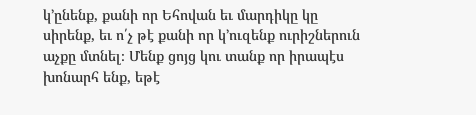կ’ընենք, քանի որ Եհովան եւ մարդիկը կը սիրենք, եւ ո՛չ թէ քանի որ կ’ուզենք ուրիշներուն աչքը մտնել։ Մենք ցոյց կու տանք որ իրապէս խոնարհ ենք, եթէ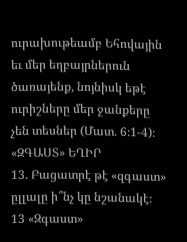ուրախութեամբ Եհովային եւ մեր եղբայրներուն ծառայենք, նոյնիսկ եթէ ուրիշները մեր ջանքերը չեն տեսներ (Մատ. 6։1-4)։
«ԶԳԱՍՏ» ԵՂԻՐ
13. Բացատրէ թէ «զգաստ» ըլլալը ի՞նչ կը նշանակէ։
13 «Զգաստ»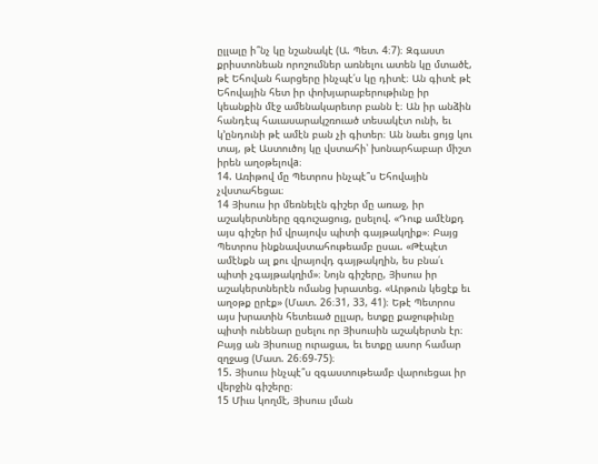ըլլալը ի՞նչ կը նշանակէ (Ա. Պետ. 4։7)։ Զգաստ քրիստոնեան որոշումներ առնելու ատեն կը մտածէ, թէ Եհովան հարցերը ինչպէ՛ս կը դիտէ։ Ան գիտէ թէ Եհովային հետ իր փոխյարաբերութիւնը իր կեանքին մէջ ամենակարեւոր բանն է։ Ան իր անձին հանդէպ հաւասարակշռուած տեսակէտ ունի, եւ կ’ընդունի թէ ամէն բան չի գիտեր։ Ան նաեւ ցոյց կու տայ, թէ Աստուծոյ կը վստահի՝ խոնարհաբար միշտ իրեն աղօթելովa։
14. Առիթով մը Պետրոս ինչպէ՞ս Եհովային չվստահեցաւ։
14 Յիսուս իր մեռնելէն գիշեր մը առաջ, իր աշակերտները զգուշացուց, ըսելով. «Դուք ամէնքդ այս գիշեր իմ վրայովս պիտի գայթակղիք»։ Բայց Պետրոս ինքնավստահութեամբ ըսաւ. «Թէպէտ ամէնքն ալ քու վրայովդ գայթակղին, ես բնա՛ւ պիտի չգայթակղիմ»։ Նոյն գիշերը, Յիսուս իր աշակերտներէն ոմանց խրատեց. «Արթուն կեցէք եւ աղօթք ըրէք» (Մատ. 26։31, 33, 41)։ Եթէ Պետրոս այս խրատին հետեւած ըլլար, ետքը քաջութիւնը պիտի ունենար ըսելու որ Յիսուսին աշակերտն էր։ Բայց ան Յիսուսը ուրացաւ, եւ ետքը ասոր համար զղջաց (Մատ. 26։69-75)։
15. Յիսուս ինչպէ՞ս զգաստութեամբ վարուեցաւ իր վերջին գիշերը։
15 Միւս կողմէ, Յիսուս լման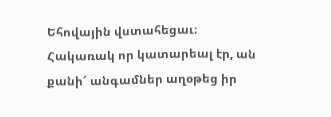Եհովային վստահեցաւ։ Հակառակ որ կատարեալ էր, ան քանի՜ անգամներ աղօթեց իր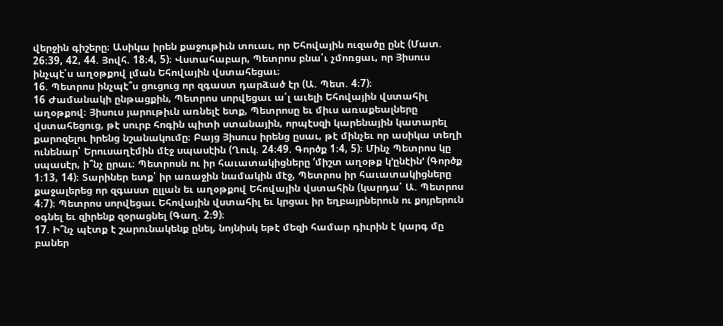վերջին գիշերը։ Ասիկա իրեն քաջութիւն տուաւ, որ Եհովային ուզածը ընէ (Մատ. 26։39, 42, 44. Յովհ. 18։4, 5)։ Վստահաբար, Պետրոս բնա՛ւ չմոռցաւ, որ Յիսուս ինչպէ՛ս աղօթքով լման Եհովային վստահեցաւ։
16. Պետրոս ինչպէ՞ս ցուցուց որ զգաստ դարձած էր (Ա. Պետ. 4։7)։
16 Ժամանակի ընթացքին, Պետրոս սորվեցաւ ա՛լ աւելի Եհովային վստահիլ աղօթքով։ Յիսուս յարութիւն առնելէ ետք, Պետրոսը եւ միւս առաքեալները վստահեցուց, թէ սուրբ հոգին պիտի ստանային, որպէսզի կարենային կատարել քարոզելու իրենց նշանակումը։ Բայց Յիսուս իրենց ըսաւ, թէ մինչեւ որ ասիկա տեղի ունենար՝ Երուսաղէմին մէջ սպասէին (Ղուկ. 24։49. Գործք 1։4, 5)։ Մինչ Պետրոս կը սպասէր, ի՞նչ ըրաւ։ Պետրոսն ու իր հաւատակիցները ‘միշտ աղօթք կ’ընէին’ (Գործք 1։13, 14)։ Տարիներ ետք՝ իր առաջին նամակին մէջ, Պետրոս իր հաւատակիցները քաջալերեց որ զգաստ ըլլան եւ աղօթքով Եհովային վստահին (կարդա՛ Ա. Պետրոս 4։7)։ Պետրոս սորվեցաւ Եհովային վստահիլ եւ կրցաւ իր եղբայրներուն ու քոյրերուն օգնել եւ զիրենք զօրացնել (Գաղ. 2։9)։
17. Ի՞նչ պէտք է շարունակենք ընել, նոյնիսկ եթէ մեզի համար դիւրին է կարգ մը բաներ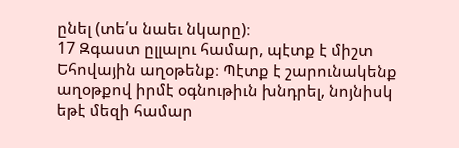ընել (տե՛ս նաեւ նկարը)։
17 Զգաստ ըլլալու համար, պէտք է միշտ Եհովային աղօթենք։ Պէտք է շարունակենք աղօթքով իրմէ օգնութիւն խնդրել, նոյնիսկ եթէ մեզի համար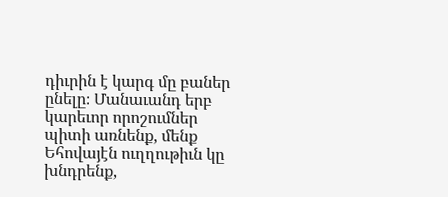դիւրին է կարգ մը բաներ ընելը։ Մանաւանդ երբ կարեւոր որոշումներ պիտի առնենք, մենք Եհովայէն ուղղութիւն կը խնդրենք,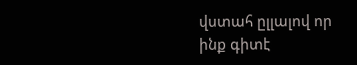վստահ ըլլալով որ ինք գիտէ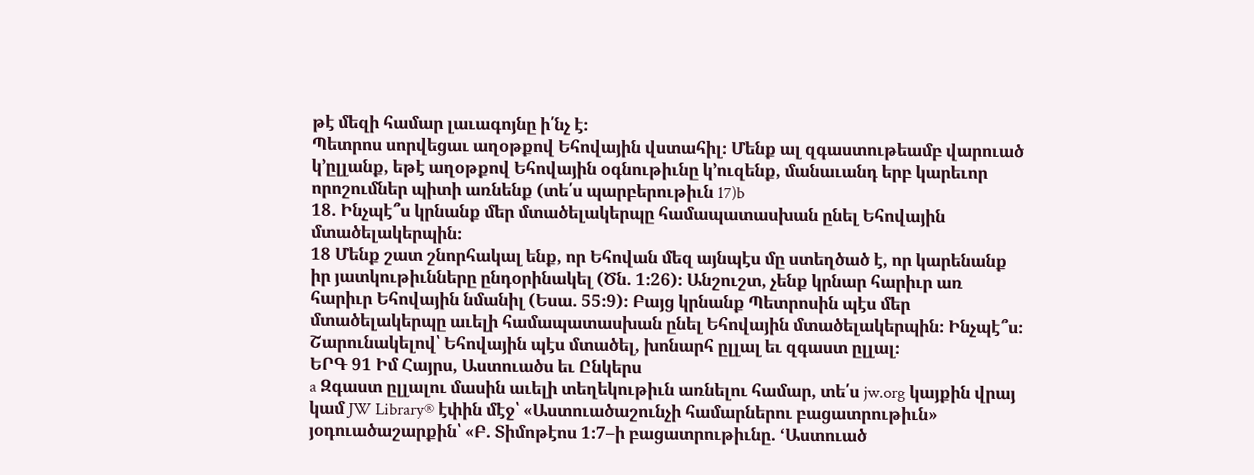թէ մեզի համար լաւագոյնը ի՛նչ է։
Պետրոս սորվեցաւ աղօթքով Եհովային վստահիլ։ Մենք ալ զգաստութեամբ վարուած կ’ըլլանք, եթէ աղօթքով Եհովային օգնութիւնը կ’ուզենք, մանաւանդ երբ կարեւոր որոշումներ պիտի առնենք (տե՛ս պարբերութիւն 17)b
18. Ինչպէ՞ս կրնանք մեր մտածելակերպը համապատասխան ընել Եհովային մտածելակերպին։
18 Մենք շատ շնորհակալ ենք, որ Եհովան մեզ այնպէս մը ստեղծած է, որ կարենանք իր յատկութիւնները ընդօրինակել (Ծն. 1։26)։ Անշուշտ, չենք կրնար հարիւր առ հարիւր Եհովային նմանիլ (Եսա. 55։9)։ Բայց կրնանք Պետրոսին պէս մեր մտածելակերպը աւելի համապատասխան ընել Եհովային մտածելակերպին։ Ինչպէ՞ս։ Շարունակելով՝ Եհովային պէս մտածել, խոնարհ ըլլալ եւ զգաստ ըլլալ։
ԵՐԳ 91 Իմ Հայրս, Աստուածս եւ Ընկերս
a Զգաստ ըլլալու մասին աւելի տեղեկութիւն առնելու համար, տե՛ս jw.org կայքին վրայ կամ JW Library® էփին մէջ՝ «Աստուածաշունչի համարներու բացատրութիւն» յօդուածաշարքին՝ «Բ. Տիմոթէոս 1։7–ի բացատրութիւնը. ‘Աստուած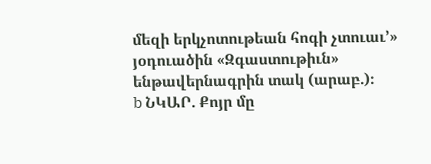մեզի երկչոտութեան հոգի չտուաւ’» յօդուածին «Զգաստութիւն» ենթավերնագրին տակ (արաբ.)։
b ՆԿԱՐ. Քոյր մը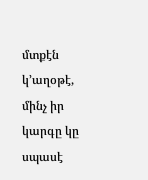մտքէն կ’աղօթէ, մինչ իր կարգը կը սպասէ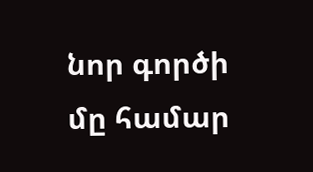նոր գործի մը համար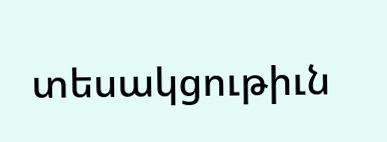տեսակցութիւն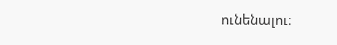ունենալու։